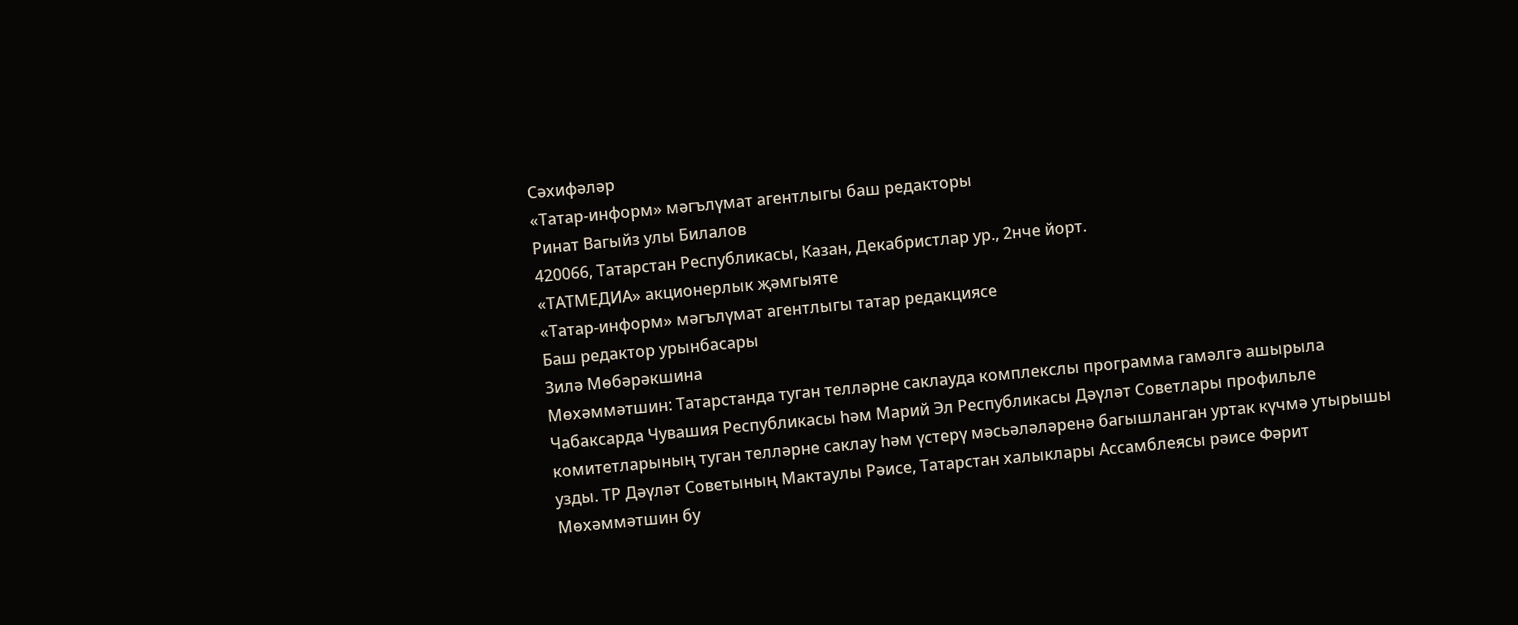Сәхифәләр
«Татар-информ» мәгълүмат агентлыгы баш редакторы
Ринат Вагыйз улы Билалов
420066, Татарстан Республикасы, Казан, Декабристлар ур., 2нче йорт.
«ТАТМЕДИА» акционерлык җәмгыяте
«Татар-информ» мәгълүмат агентлыгы татар редакциясе
Баш редактор урынбасары
Зилә Мөбәрәкшина
Мөхәммәтшин: Татарстанда туган телләрне саклауда комплекслы программа гамәлгә ашырыла
Чабаксарда Чувашия Республикасы һәм Марий Эл Республикасы Дәүләт Советлары профильле комитетларының туган телләрне саклау һәм үстерү мәсьәләләренә багышланган уртак күчмә утырышы узды. ТР Дәүләт Советының Мактаулы Рәисе, Татарстан халыклары Ассамблеясы рәисе Фәрит Мөхәммәтшин бу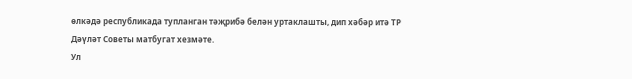өлкәдә республикада тупланган тәҗрибә белән уртаклашты, дип хәбәр итә ТР Дәүләт Советы матбугат хезмәте.
Ул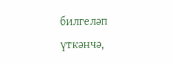билгеләп үткәнчә,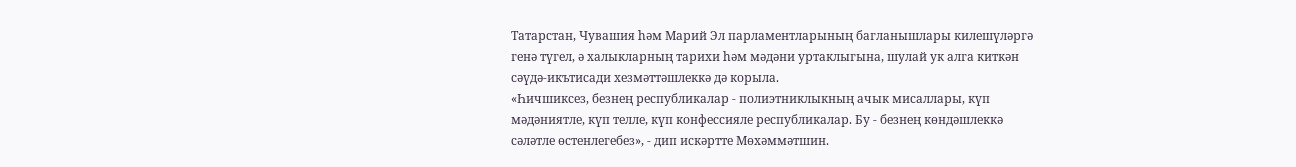Татарстан, Чувашия һәм Марий Эл парламентларының багланышлары килешүләргә генә түгел, ә халыкларның тарихи һәм мәдәни уртаклыгына, шулай ук алга киткән сәүдә-икътисади хезмәттәшлеккә дә корыла.
«Һичшиксез, безнең республикалар - полиэтниклыкның ачык мисаллары, күп мәдәниятле, күп телле, күп конфессияле республикалар. Бу - безнең көндәшлеккә сәләтле өстенлегебез», - дип искәртте Мөхәммәтшин.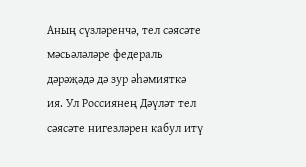Аның сүзләренчә, тел сәясәте мәсьәләләре федераль дәрәҗәдә дә зур әһәмияткә ия. Ул Россиянең Дәүләт тел сәясәте нигезләрен кабул итү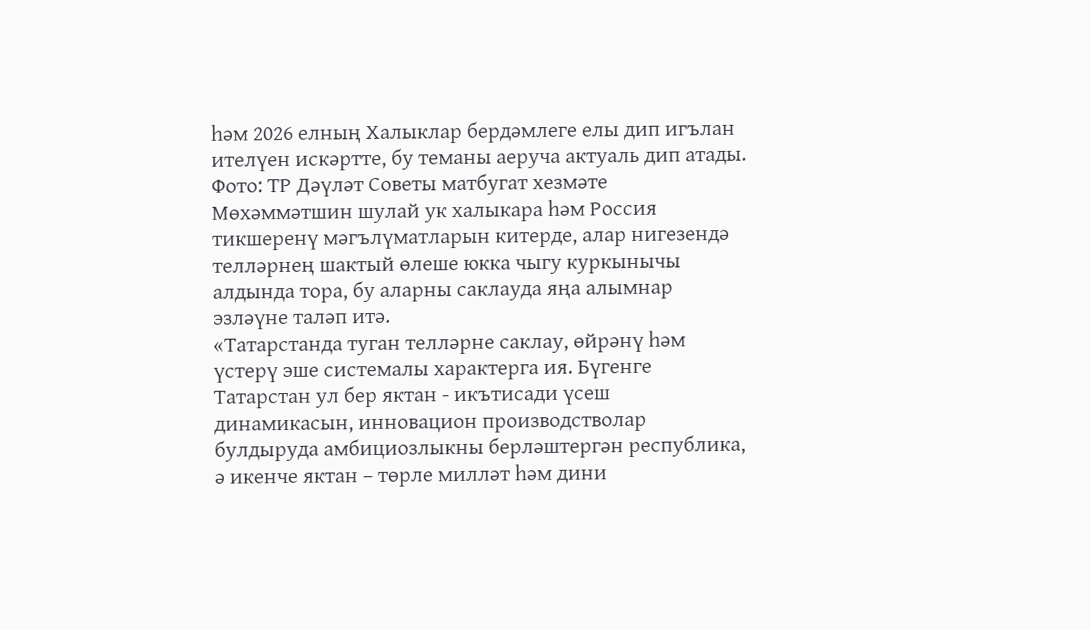һәм 2026 елның Халыклар бердәмлеге елы дип игълан ителүен искәртте, бу теманы аеруча актуаль дип атады.
Фото: ТР Дәүләт Советы матбугат хезмәте
Мөхәммәтшин шулай ук халыкара һәм Россия тикшеренү мәгълүматларын китерде, алар нигезендә телләрнең шактый өлеше юкка чыгу куркынычы алдында тора, бу аларны саклауда яңа алымнар эзләүне таләп итә.
«Татарстанда туган телләрне саклау, өйрәнү һәм үстерү эше системалы характерга ия. Бүгенге Татарстан ул бер яктан - икътисади үсеш динамикасын, инновацион производстволар булдыруда амбициозлыкны берләштергән республика, ә икенче яктан – төрле милләт һәм дини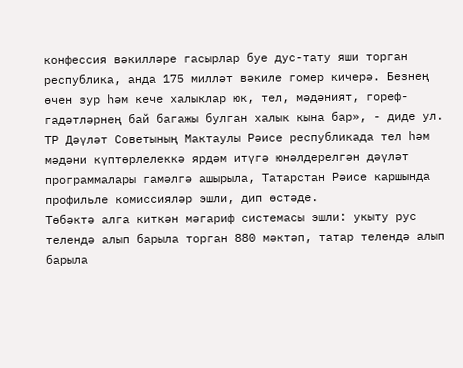конфессия вәкилләре гасырлар буе дус-тату яши торган республика, анда 175 милләт вәкиле гомер кичерә. Безнең өчен зур һәм кече халыклар юк, тел, мәдәният, гореф-гадәтләрнең бай багажы булган халык кына бар», - диде ул.
ТР Дәүләт Советының Мактаулы Рәисе республикада тел һәм мәдәни күптөрлелеккә ярдәм итүгә юнәлдерелгән дәүләт программалары гамәлгә ашырыла, Татарстан Рәисе каршында профильле комиссияләр эшли, дип өстәде.
Төбәктә алга киткән мәгариф системасы эшли: укыту рус телендә алып барыла торган 880 мәктәп, татар телендә алып барыла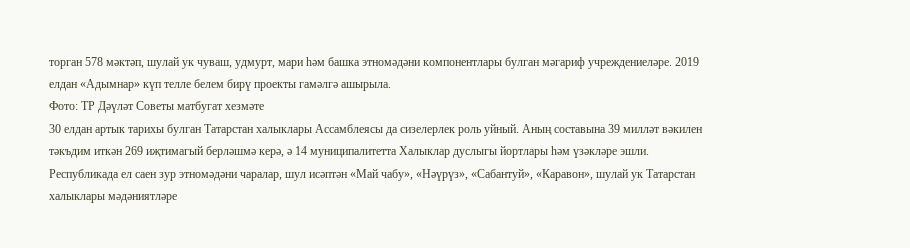торган 578 мәктәп, шулай ук чуваш, удмурт, мари һәм башка этномәдәни компонентлары булган мәгариф учреждениеләре. 2019 елдан «Адымнар» күп телле белем бирү проекты гамәлгә ашырыла.
Фото: ТР Дәүләт Советы матбугат хезмәте
30 елдан артык тарихы булган Татарстан халыклары Ассамблеясы да сизелерлек роль уйный. Аның составына 39 милләт вәкилен тәкъдим иткән 269 иҗтимагый берләшмә керә, ә 14 муниципалитетта Халыклар дуслыгы йортлары һәм үзәкләре эшли.
Республикада ел саен зур этномәдәни чаралар, шул исәптән «Май чабу», «Нәүрүз», «Сабантуй», «Каравон», шулай ук Татарстан халыклары мәдәниятләре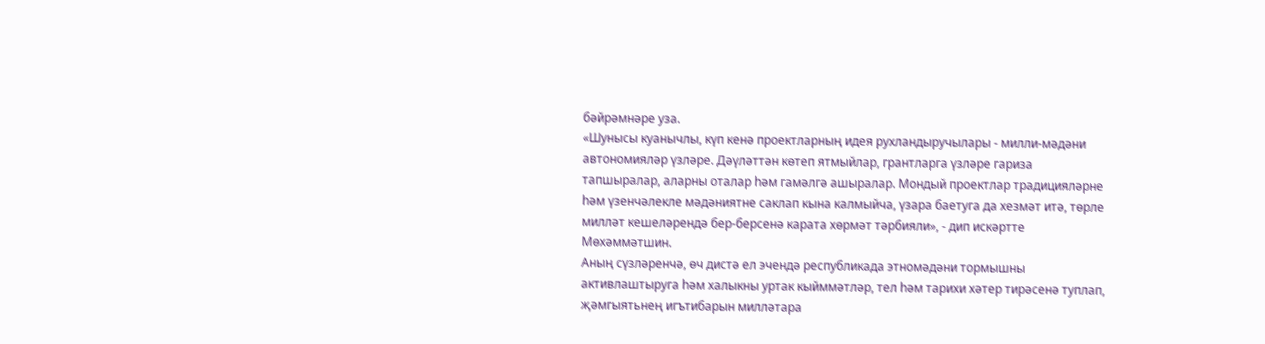бәйрәмнәре уза.
«Шунысы куанычлы, күп кенә проектларның идея рухландыручылары - милли-мәдәни автономияләр үзләре. Дәүләттән көтеп ятмыйлар, грантларга үзләре гариза тапшыралар, аларны оталар һәм гамәлгә ашыралар. Мондый проектлар традицияләрне һәм үзенчәлекле мәдәниятне саклап кына калмыйча, үзара баетуга да хезмәт итә, төрле милләт кешеләрендә бер-берсенә карата хөрмәт тәрбияли», - дип искәртте Мөхәммәтшин.
Аның сүзләренчә, өч дистә ел эчендә республикада этномәдәни тормышны активлаштыруга һәм халыкны уртак кыйммәтләр, тел һәм тарихи хәтер тирәсенә туплап, җәмгыятьнең игътибарын милләтара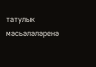татулык мәсьәләләренә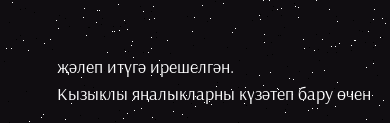җәлеп итүгә ирешелгән.
Кызыклы яңалыкларны күзәтеп бару өчен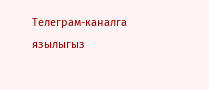Телеграм-каналга язылыгыз